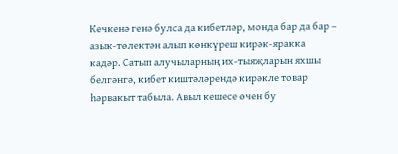Кечкенә генә булса да кибетләр, монда бар да бар – азык-төлектән алып көнкүреш кирәк-яракка кадәр. Сатып алучыларның их-тыяҗларын яхшы белгәнгә, кибет киштәләрендә кирәкле товар һәрвакыт табыла. Авыл кешесе өчен бу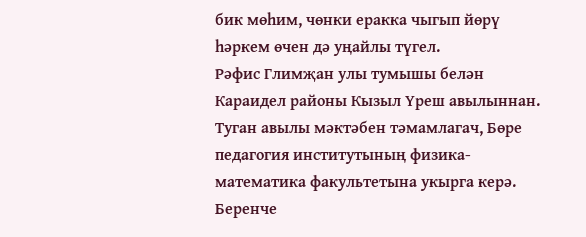бик мөһим, чөнки еракка чыгып йөрү һәркем өчен дә уңайлы түгел.
Рәфис Глимҗан улы тумышы белән Караидел районы Кызыл Үреш авылыннан. Туган авылы мәктәбен тәмамлагач, Бөре педагогия институтының физика-математика факультетына укырга керә. Беренче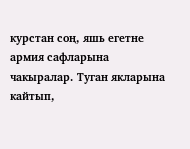курстан соң, яшь егетне армия сафларына чакыралар. Туган якларына кайтып,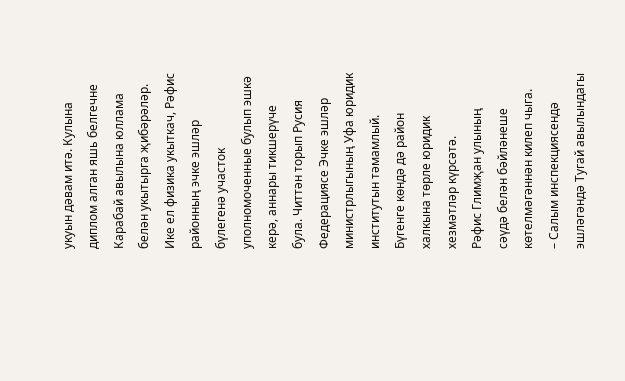укуын дәвам итә. Кулына диплом алган яшь белгечне Карабай авылына юллама белән укытырга җибәрәләр. Ике ел физика укыткач, Рәфис районның эчке эшләр бүлегенә участок уполномоченные булып эшкә керә, аннары тикшерүче була. Читтән торып Русия Федерациясе Эчке эшләр министрлыгының Уфа юридик институтын тәмамлый. Бүгенге көндә дә район халкына төрле юридик хезмәтләр күрсәтә.
Рәфис Глимҗан улының сәүдә белән бәйләнеше көтелмәгәннән килеп чыга.
– Салым инспекциясендә эшләгәндә Тугай авылындагы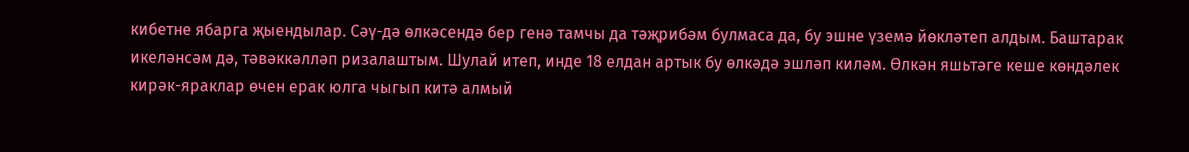кибетне ябарга җыендылар. Сәү-дә өлкәсендә бер генә тамчы да тәҗрибәм булмаса да, бу эшне үземә йөкләтеп алдым. Баштарак икеләнсәм дә, тәвәккәлләп ризалаштым. Шулай итеп, инде 18 елдан артык бу өлкәдә эшләп киләм. Өлкән яшьтәге кеше көндәлек кирәк-яраклар өчен ерак юлга чыгып китә алмый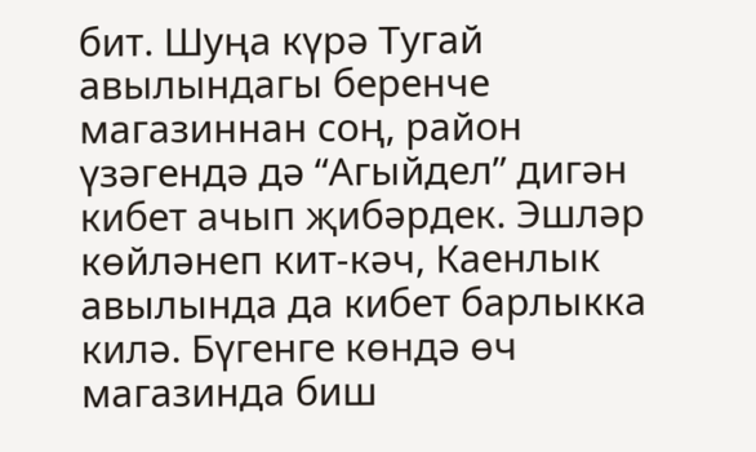бит. Шуңа күрә Тугай авылындагы беренче магазиннан соң, район үзәгендә дә “Агыйдел” дигән кибет ачып җибәрдек. Эшләр көйләнеп кит-кәч, Каенлык авылында да кибет барлыкка килә. Бүгенге көндә өч магазинда биш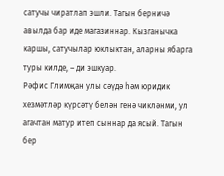сатучы чиратлап эшли. Тагын берничә авылда бар иде магазиннар. Кызганычка каршы, сатучылар юклыктан, аларны ябарга туры килде, – ди эшкуар.
Рәфис Глимҗан улы сәүдә һәм юридик хезмәтләр күрсәтү белән генә чикләнми, ул агачтан матур итеп сыннар да ясый. Тагын бер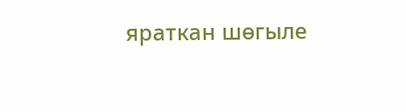яраткан шөгыле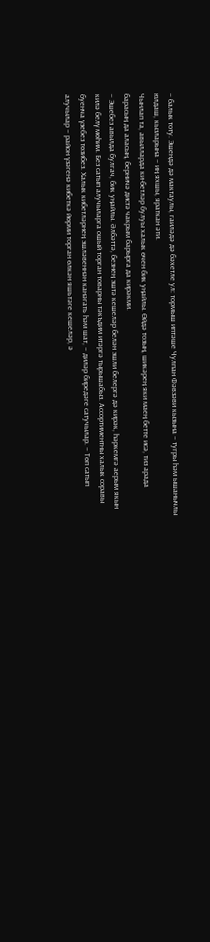– балык тоту. Эшендә дә мактаулы, гаиләдә дә бәхетле ул: тормыш иптәше Чулпан Фәвзәви кызына – тугры һәм ышанычлы юлдаш, кызларына – иң яхшы, яраткан әти.
Чынлап та, авылларда ки-бетләр булуы халык өчен бик уңайлы. Өйдә тозың, шикәрең яки маең бетте исә, тиз арада барасың да аласың, берничә дистә чакрым барырга да кирәкми.
– Эшебез авылда булгач, бик уңайлы. Әлбәттә, безнең эштә кешеләр белән эшли белергә дә кирәк, һәркемгә аерым якын килә белү мөһим. Без сатып алучыларга ошый торган товарны тәкъдим итәргә тырышабыз. Ассортиментны халык соравы буенча үзебез төзибез. Халык кибетләрнең эшләвеннән канәгать һәм шат, – диләр биредәге сатучылар. – Төп сатып алучылар – район үзәгенә кибеткә йөрми торган өлкән яшьтәге кешеләр, ә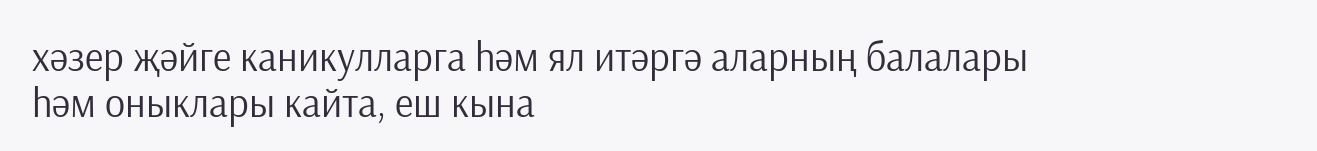хәзер җәйге каникулларга һәм ял итәргә аларның балалары һәм оныклары кайта, еш кына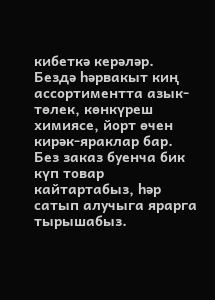кибеткә керәләр. Бездә һәрвакыт киң ассортиментта азык-төлек, көнкүреш химиясе, йорт өчен кирәк-яраклар бар. Без заказ буенча бик күп товар кайтартабыз, һәр сатып алучыга ярарга тырышабыз.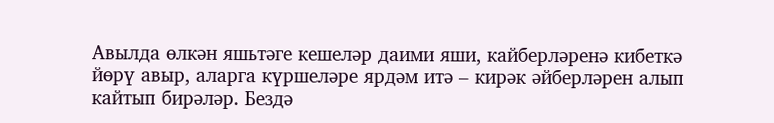Авылда өлкән яшьтәге кешеләр даими яши, кайберләренә кибеткә йөрү авыр, аларга күршеләре ярдәм итә – кирәк әйберләрен алып кайтып бирәләр. Бездә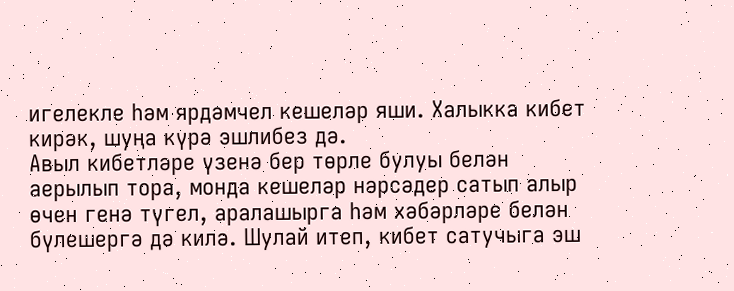игелекле һәм ярдәмчел кешеләр яши. Халыкка кибет кирәк, шуңа күрә эшлибез дә.
Авыл кибетләре үзенә бер төрле булуы белән аерылып тора, монда кешеләр нәрсәдер сатып алыр өчен генә түгел, аралашырга һәм хәбәрләре белән бүлешергә дә килә. Шулай итеп, кибет сатучыга эш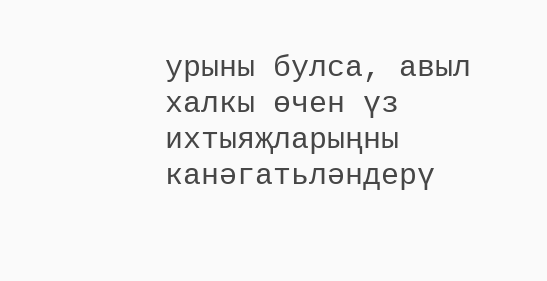урыны булса, авыл халкы өчен үз ихтыяҗларыңны канәгатьләндерү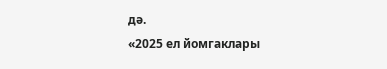дә.
«2025 ел йомгаклары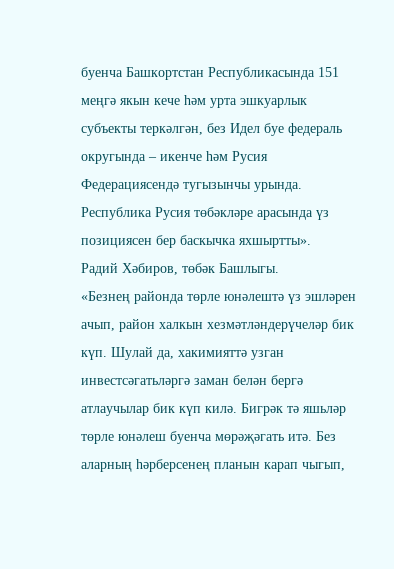буенча Башкортстан Республикасында 151 меңгә якын кече һәм урта эшкуарлык субъекты теркәлгән, без Идел буе федераль округында – икенче һәм Русия Федерациясендә тугызынчы урында. Республика Русия төбәкләре арасында үз позициясен бер баскычка яхшыртты».
Радий Хәбиров, төбәк Башлыгы.
«Безнең районда төрле юнәлештә үз эшләрен ачып, район халкын хезмәтләндерүчеләр бик күп. Шулай да, хакимияттә узган инвестсәгатьләргә заман белән бергә атлаучылар бик күп килә. Бигрәк тә яшьләр төрле юнәлеш буенча мөрәҗәгать итә. Без аларның һәрберсенең планын карап чыгып,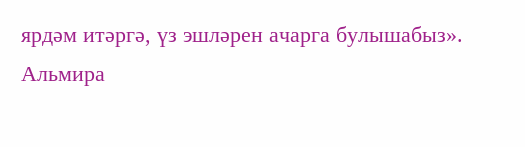ярдәм итәргә, үз эшләрен ачарга булышабыз».
Альмира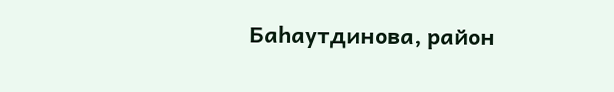Баһаутдинова, район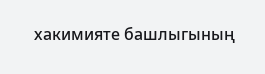хакимияте башлыгының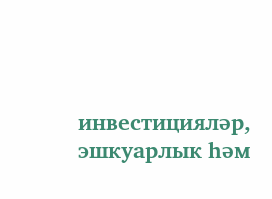инвестицияләр, эшкуарлык һәм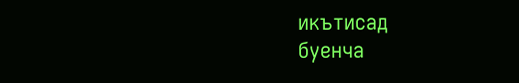икътисад
буенча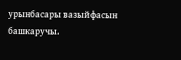урынбасары вазыйфасын башкаручы.